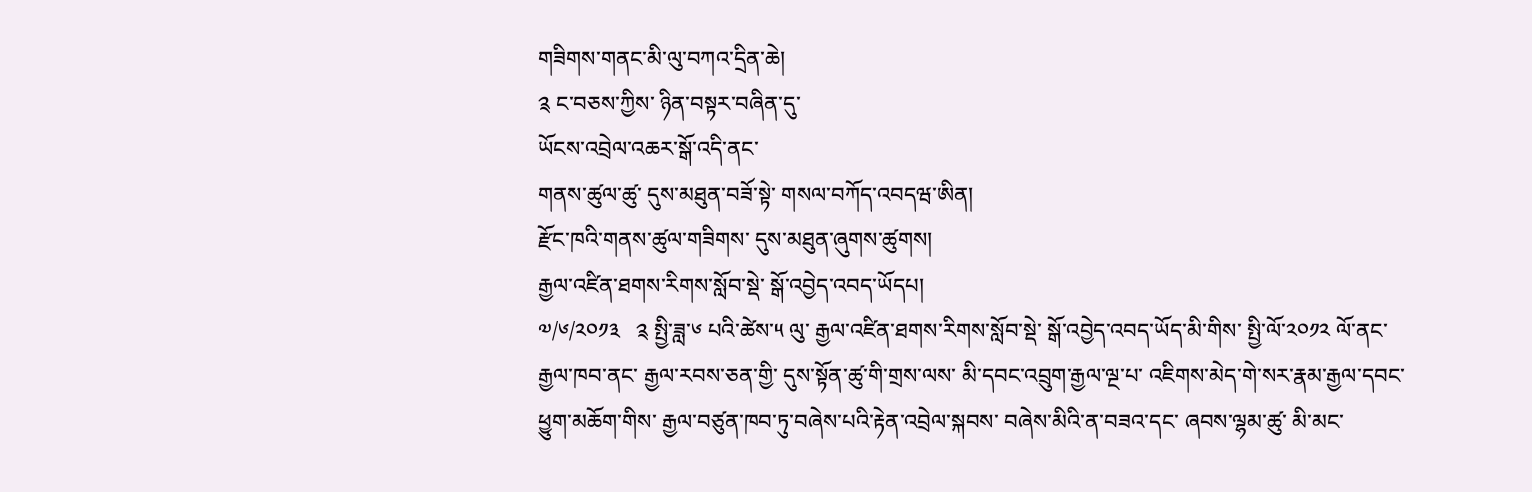གཟིགས་གནང་མི་ལུ་བཀའ་དྲིན་ཆེ།
༉ ང་བཅས་ཀྱིས་ ཉིན་བསྟར་བཞིན་དུ་
ཡོངས་འབྲེལ་འཆར་སྒོ་འདི་ནང་
གནས་ཚུལ་ཚུ་ དུས་མཐུན་བཟོ་སྟེ་ གསལ་བཀོད་འབདཝ་ཨིན།
རྫོང་ཁའི་གནས་ཚུལ་གཟིགས་ དུས་མཐུན་ཞུགས་ཚུགས།
རྒྱལ་འཛིན་ཐགས་རིགས་སློབ་སྡེ་ སྒོ་འབྱེད་འབད་ཡོདཔ།
༧/༦/༢༠༡༣   ༉ སྤྱི་ཟླ་༦ པའི་ཚེས་༥ ལུ་ རྒྱལ་འཛིན་ཐགས་རིགས་སློབ་སྡེ་ སྒོ་འབྱེད་འབད་ཡོད་མི་གིས་ སྤྱི་ལོ་༢༠༡༢ ལོ་ནང་ རྒྱལ་ཁབ་ནང་ རྒྱལ་རབས་ཅན་གྱི་ དུས་སྟོན་ཚུ་གི་གྲས་ལས་ མི་དབང་འབྲུག་རྒྱལ་ལྔ་པ་ འཇིགས་མེད་གེ་སར་རྣམ་རྒྱལ་དབང་ཕྱུག་མཆོག་གིས་ རྒྱལ་བཙུན་ཁབ་ཏུ་བཞེས་པའི་རྟེན་འབྲེལ་སྐབས་ བཞེས་མིའི་ན་བཟའ་དང་ ཞབས་ལྷམ་ཚུ་ མི་མང་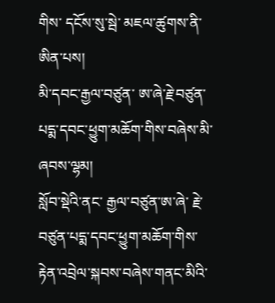གིས་ དངོས་སུ་སྦེ་ མཇལ་ཚུགས་ནི་ཨིན་པས།
མི་དབང་རྒྱལ་བཙུན་ ཨ་ཞེ་རྗེ་བཙུན་པདྨ་དབང་ཕྱུག་མཆོག་གིས་བཞེས་མི་ ཞབས་ལྷམ།
སློབ་སྡེའི་ནང་ རྒྱལ་བཙུན་ཨ་ཞེ་ རྗེ་བཙུན་པདྨ་དབང་ཕྱུག་མཆོག་གིས་ རྟེན་འབྲེལ་སྐབས་བཞེས་གནང་མིའི་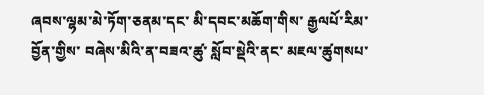ཞབས་ལྷམ་མེ་ཏོག་ཅནམ་དང་ མི་དབང་མཆོག་གིས་ རྒྱལཔོ་རིམ་བྱོན་གྱིས་ བཞེས་མིའི་ན་བཟའ་ཚུ་ སློབ་སྡེའི་ནང་ མཇལ་ཚུགསཔ་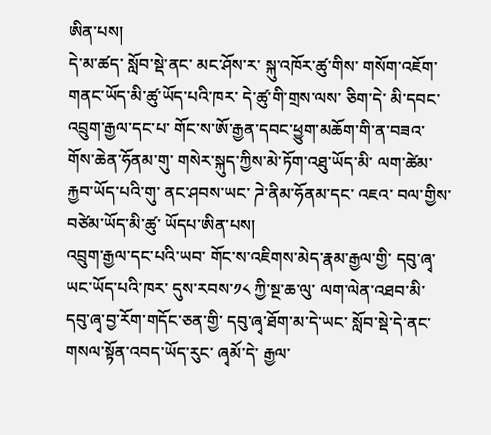ཨིན་པས།
དེ་མ་ཚད་ སློབ་སྡེ་ནང་ མང་ཤོས་ར་ སྐུ་འཁོར་ཚུ་གིས་ གསོག་འཇོག་གནང་ཡོད་མི་ཚུ་ཡོད་པའི་ཁར་ དེ་ཚུ་གི་གྲས་ལས་ ཅིག་དེ་ མི་དབང་འབྲུག་རྒྱལ་དང་པ་ གོང་ས་ཨོ་རྒྱན་དབང་ཕྱུག་མཆོག་གི་ན་བཟའ་ གོས་ཆེན་ཧོནམ་གུ་ གསེར་སྐུད་ཀྱིས་མེ་ཏོག་འཐུ་ཡོད་མི་ ལག་ཚེམ་རྐྱབ་ཡོད་པའི་གུ་ ནང་ཤབས་ཡང་ ཌེ་ནིམ་ཧོནམ་དང་ འཇའ་ བལ་གྱིས་ བཙེམ་ཡོད་མི་ཚུ་ ཡོདཔ་ཨིན་པས།
འབྲུག་རྒྱལ་དང་པའི་ཡབ་ གོང་ས་འཇིགས་མེད་རྣམ་རྒྱལ་གྱི་ དབུ་ཞྭ་ཡང་ཡོད་པའི་ཁར་ དུས་རབས་༡༨ ཀྱི་སྔ་ཆ་ལུ་ ལག་ལེན་འཐབ་མི་ དབུ་ཞྭ་བྱ་རོག་གདོང་ཅན་གྱི་ དབུ་ཞྭ་ཐོག་མ་དེ་ཡང་ སློབ་སྡེ་དེ་ནང་ གསལ་སྟོན་འབད་ཡོད་རུང་ ཞྭམོ་དེ་ རྒྱལ་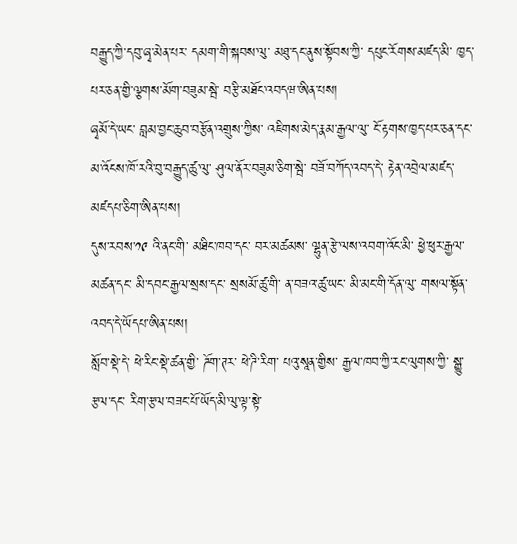བརྒྱུད་ཀྱི་དབུ་ཞྭ་མེན་པར་ དམག་གི་སྐབས་ལུ་ མཐུ་དང་ནུས་སྟོབས་ཀྱི་ དཔུང་རོགས་མཛད་མི་ ཁྱད་པར་ཅན་གྱི་ལྕགས་མོག་བཟུམ་སྦེ་ བརྩི་མཐོང་འབདཝ་ཨིན་པས།
ཞྭམོ་དེ་ཡང་ བླམ་བྱང་ཆུབ་བརྩོན་འགྲུས་ཀྱིས་ འཇིགས་མེད་རྣམ་རྒྱལ་ལུ་ ངོ་རྟགས་ཁྱད་པར་ཅན་དང་ མ་འོངས་ཁོ་རའི་བུ་བརྒྱུད་ཚུ་ལུ་ ཤུལ་ནོར་བཟུམ་ཅིག་སྦེ་ བཟོ་བཀོད་འབད་དེ་ རྟེན་འབྲེལ་མཛད་མཛདཔ་ཅིག་ཨིན་པས།
དུས་རབས་༡༩ འི་ནང་གི་ མཐིང་ཁབ་དང་ བར་མཚམས་ ལྷུན་རྩེ་ལས་འབག་འོང་མི་ ཕྱེ་ཕུར་རྒྱལ་མཚན་དང་ མི་དབང་རྒྱལ་སྲས་དང་ སྲསམོ་ཚུ་གི་ ན་བཟའ་ཚུ་ཡང་ མི་མང་གི་དོན་ལུ་ གསལ་སྟོན་འབད་དེ་ཡོདཔ་ཨིན་པས།
སློབ་སྡེ་དེ་ ཕེ་རིང་སྡེ་ཚན་གྱི་ ཌོག་ཊར་ ཕེ་ཌི་རིག་ པའུ་སཱན་གྱིས་ རྒྱལ་ཁབ་ཀྱི་རང་ལུགས་ཀྱི་ སྒྱུ་རྩལ་དང་ རིག་རྩལ་བཟང་པོ་ཡོད་མི་ལུ་ལྟ་སྟེ་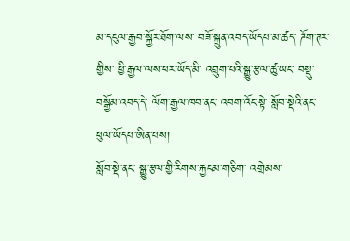མ་དངུལ་རྒྱབ་སྐྱོར་ཐོག་ལས་ བཟོ་སྐྲུན་འབད་ཡོདཔ་མ་ཚད་ ཌོག་ཊར་གྱིས་ ཕྱི་རྒྱལ་ལས་ཕར་ཡོད་མི་ འབྲུག་པའི་སྒྱུ་རྩལ་ཚུ་ཡང་ བསྡུ་བསྒྱོམ་འབད་དེ་ ལོག་རྒྱལ་ཁབ་ནང་ འབག་འོང་སྟེ་ སློབ་སྡེའི་ནང་ ཕུལ་ཡོདཔ་ཨིན་པས།
སློབ་སྡེ་ནང་ སྒྱུ་རྩལ་གྱི་རིགས་རྐྱངམ་གཅིག་ འགྲེམས་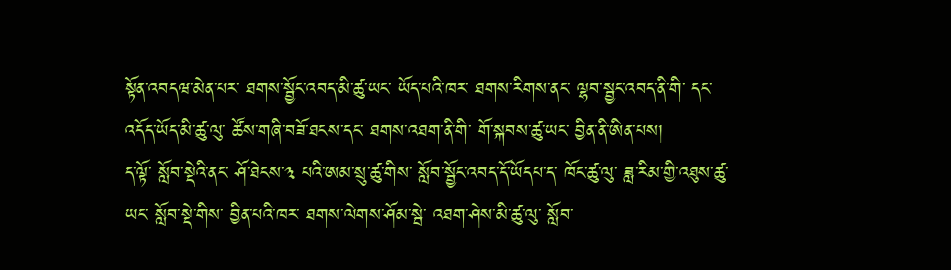སྟོན་འབདཝ་མེན་པར་ ཐགས་སྦྱོང་འབད་མི་ཚུ་ཡང་ ཡོད་པའི་ཁར་ ཐགས་རིགས་ནང་ ལྷབ་སྦྱང་འབད་ནི་གི་ དང་འདོད་ཡོད་མི་ཚུ་ལུ་ ཚོས་གཞི་བཟོ་ཐངས་དང་ ཐགས་འཐག་ནི་གི་ གོ་སྐབས་ཚུ་ཡང་ བྱིན་ནི་ཨིན་པས།
ད་ལྟོ་ སློབ་སྡེའི་ནང་ ཤོ་ཐེངས་༣ པའི་ཨམ་སྲུ་ཚུ་གིས་ སློབ་སྦྱོང་འབད་དོ་ཡོདཔ་ད་ ཁོང་ཚུ་ལུ་ ཟླ་རིམ་གྱི་འཐུས་ཚུ་ཡང་ སློབ་སྡེ་གིས་ བྱིན་པའི་ཁར་ ཐགས་ལེགས་ཤོམ་སྦེ་ འཐག་ཤེས་མི་ཚུ་ལུ་ སློབ་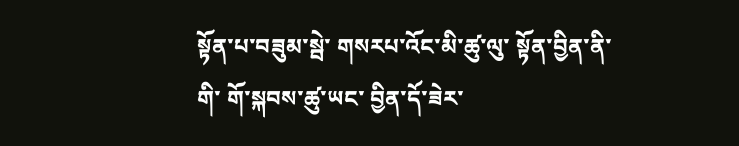སྟོན་པ་བཟུམ་སྦེ་ གསརཔ་འོང་མི་ཚུ་ལུ་ སྟོན་བྱིན་ནི་གི་ གོ་སྐབས་ཚུ་ཡང་ བྱིན་དོ་ཟེར་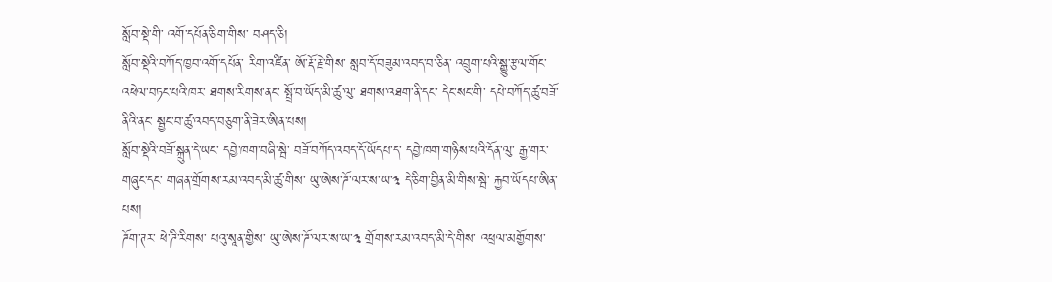སློབ་སྡེ་གི་ འགོ་དཔོན་ཅིག་གིས་ བཤད་ཅི།
སློབ་སྡེའི་བཀོད་ཁྱབ་འགོ་དཔོན་ རིག་འཛིན་ ཨོ་རྡོ་རྗེ་གིས་ སླབ་དོ་བཟུམ་འབད་བ་ཅིན་ འབྲུག་པའི་སྒྱུ་རྩལ་གོང་འཕེལ་བཏང་པའི་ཁར་ ཐགས་རིགས་ནང་ སྤྲོ་བ་ཡོད་མི་ཚུ་ལུ་ ཐགས་འཐག་ནི་དང་ དེང་སང་གི་ དཔེ་བཀོད་ཚུ་བཟོ་ནིའི་ནང་ སྦྱང་བ་ཚུ་འབད་བཅུག་ནི་ཟེར་ཨིན་པས།
སློབ་སྡེའི་བཟོ་སྐྲུན་དེ་ཡང་ དབྱེ་ཁག་བཞི་སྦེ་ བཟོ་བཀོད་འབད་དོ་ཡོདཔ་ད་ དབྱེ་ཁག་གཉིས་པའི་དོན་ལུ་ རྒྱ་གར་གཞུང་དང་ གཞན་གྲོགས་རམ་འབད་མི་ཚུ་གིས་ ཡུ་ཨེས་ཌོ་ལར་ས་ཡ་༣ དེ་ཅིག་བྱིན་མི་གིས་སྦེ་ རྐྱབ་ཡོདཔ་ཨིན་པས།
ཌོག་ཊར་ ཕེ་ཌི་རིགས་ པའུ་སཱན་གྱིས་ ཡུ་ཨེས་ཌོ་ལར་ས་ཡ་༣ གྲོགས་རམ་འབད་མི་དེ་གིས་ འཕྲལ་མགྱོགས་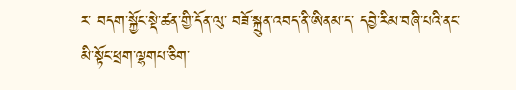ར་ བདག་སྐྱོང་སྡེ་ཚན་གྱི་དོན་ལུ་ བཟོ་སྐྲུན་འབད་ནི་ཨིནམ་ད་ དབྱེ་རིམ་བཞི་པའི་ནང་ མི་སྟོང་ཕྲག་ལྷགཔ་ཅིག་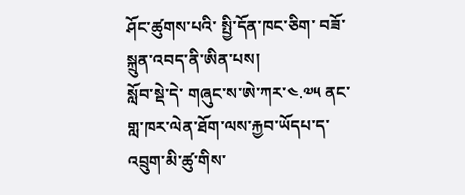ཤོང་ཚུགས་པའི་ སྤྱི་དོན་ཁང་ཅིག་ བཟོ་སྐྲུན་འབད་ནི་ཨིན་པས།
སློབ་སྡེ་དེ་ གཞུང་ས་ཨེ་ཀར་༤.༧༥ ནང་ གླ་ཁར་ལེན་ཐོག་ལས་རྐྱབ་ཡོདཔ་ད་ འབྲུག་མི་ཚུ་གིས་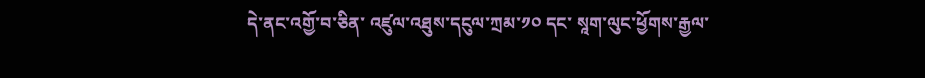དེ་ནང་འགྱོ་བ་ཅིན་ འཛུལ་འཐུས་དངུལ་ཀྲམ་༡༠ དང་ སཱག་ལུང་ཕྱོགས་རྒྱལ་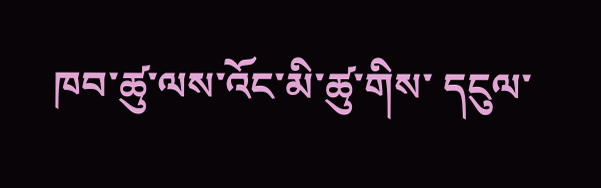ཁབ་ཚུ་ལས་འོང་མི་ཚུ་གིས་ དངུལ་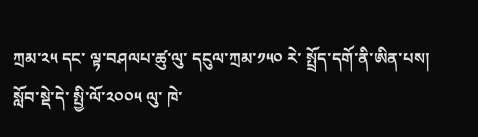ཀྲམ་༢༥ དང་ ལྟ་བཤལཔ་ཚུ་ལུ་ དངུལ་ཀྲམ་༡༥༠ རེ་ སྤྲོད་དགོ་ནི་ཨིན་པས།
སློབ་སྡེ་དེ་ སྤྱི་ལོ་༢༠༠༥ ལུ་ ཁེ་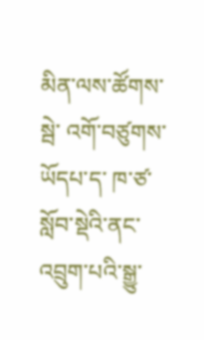མིན་ལས་ཚོགས་སྦེ་ འགོ་བཙུགས་ཡོདཔ་ད་ ཁ་ཙ་ སློབ་སྡེའི་ནང་ འབྲུག་པའི་སྒྱུ་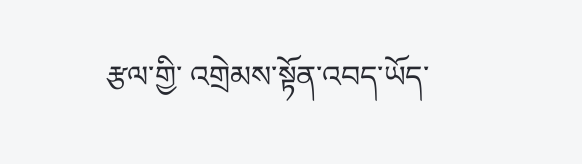རྩལ་གྱི་ འགྲེམས་སྟོན་འབད་ཡོད་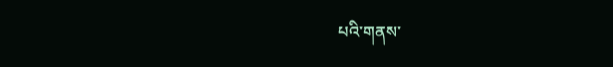པའི་གནས་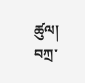ཚུལ།
བཀྲ་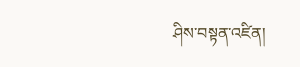ཤིས་བསྟན་འཛིན།